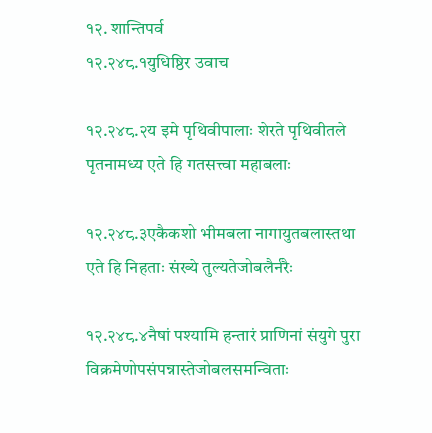१२. शान्तिपर्व
१२.२४८.१युधिष्ठिर उवाच

१२.२४८.२य इमे पृथिवीपालाः शेरते पृथिवीतले
पृतनामध्य एते हि गतसत्त्वा महाबलाः

१२.२४८.३एकैकशो भीमबला नागायुतबलास्तथा
एते हि निहताः संख्ये तुल्यतेजोबलैर्नरैः

१२.२४८.४नैषां पश्यामि हन्तारं प्राणिनां संयुगे पुरा
विक्रमेणोपसंपन्नास्तेजोबलसमन्विताः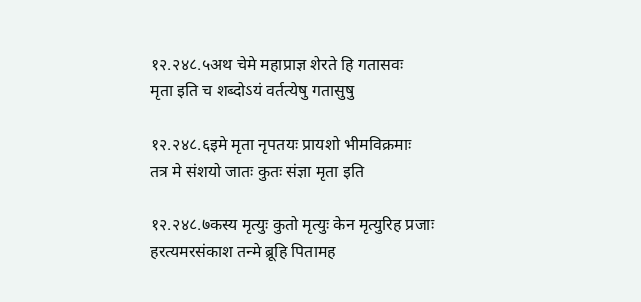१२.२४८.५अथ चेमे महाप्राज्ञ शेरते हि गतासवः
मृता इति च शब्दोऽयं वर्तत्येषु गतासुषु

१२.२४८.६इमे मृता नृपतयः प्रायशो भीमविक्रमाः
तत्र मे संशयो जातः कुतः संज्ञा मृता इति

१२.२४८.७कस्य मृत्युः कुतो मृत्युः केन मृत्युरिह प्रजाः
हरत्यमरसंकाश तन्मे ब्रूहि पितामह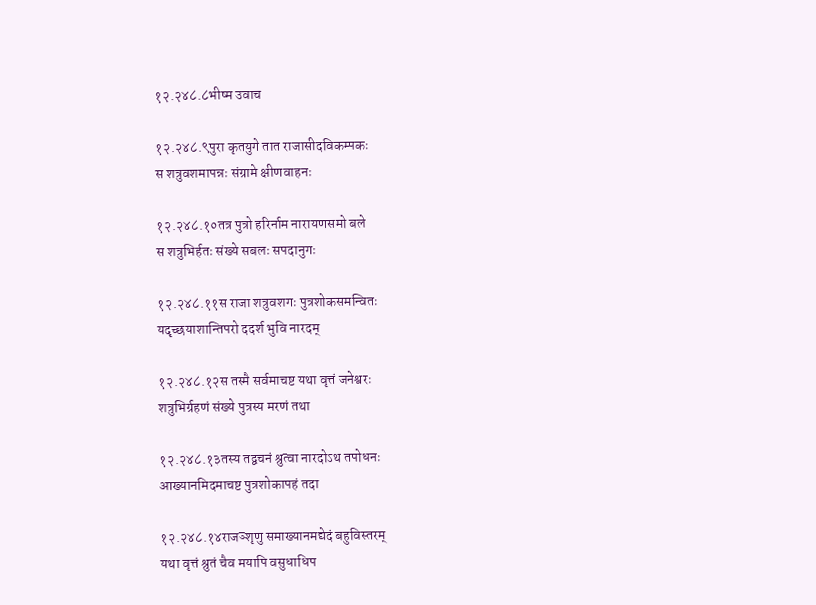१२.२४८.८भीष्म उवाच

१२.२४८.९पुरा कृतयुगे तात राजासीदविकम्पकः
स शत्रुवशमापन्नः संग्रामे क्षीणवाहनः

१२.२४८.१०तत्र पुत्रो हरिर्नाम नारायणसमो बले
स शत्रुभिर्हतः संख्ये सबलः सपदानुगः

१२.२४८.११स राजा शत्रुवशगः पुत्रशोकसमन्वितः
यदृच्छयाशान्तिपरो ददर्श भुवि नारदम्

१२.२४८.१२स तस्मै सर्वमाचष्ट यथा वृत्तं जनेश्वरः
शत्रुभिर्ग्रहणं संख्ये पुत्रस्य मरणं तथा

१२.२४८.१३तस्य तद्वचनं श्रुत्वा नारदोऽथ तपोधनः
आख्यानमिदमाचष्ट पुत्रशोकापहं तदा

१२.२४८.१४राजञ्शृणु समाख्यानमद्येदं बहुविस्तरम्
यथा वृत्तं श्रुतं चैव मयापि वसुधाधिप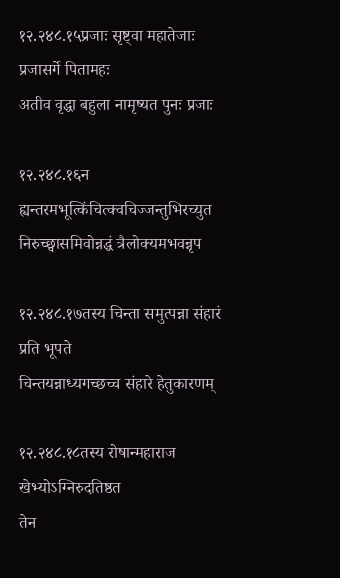१२.२४८.१५प्रजाः सृष्ट्वा महातेजाः प्रजासर्गे पितामहः
अतीव वृद्धा बहुला नामृष्यत पुनः प्रजाः

१२.२४८.१६न ह्यन्तरमभूत्किंचित्क्वचिज्जन्तुभिरच्युत
निरुच्छ्वासमिवोन्नद्धं त्रैलोक्यमभवन्नृप

१२.२४८.१७तस्य चिन्ता समुत्पन्ना संहारं प्रति भूपते
चिन्तयन्नाध्यगच्छच्च संहारे हेतुकारणम्

१२.२४८.१८तस्य रोषान्महाराज खेभ्योऽग्निरुदतिष्ठत
तेन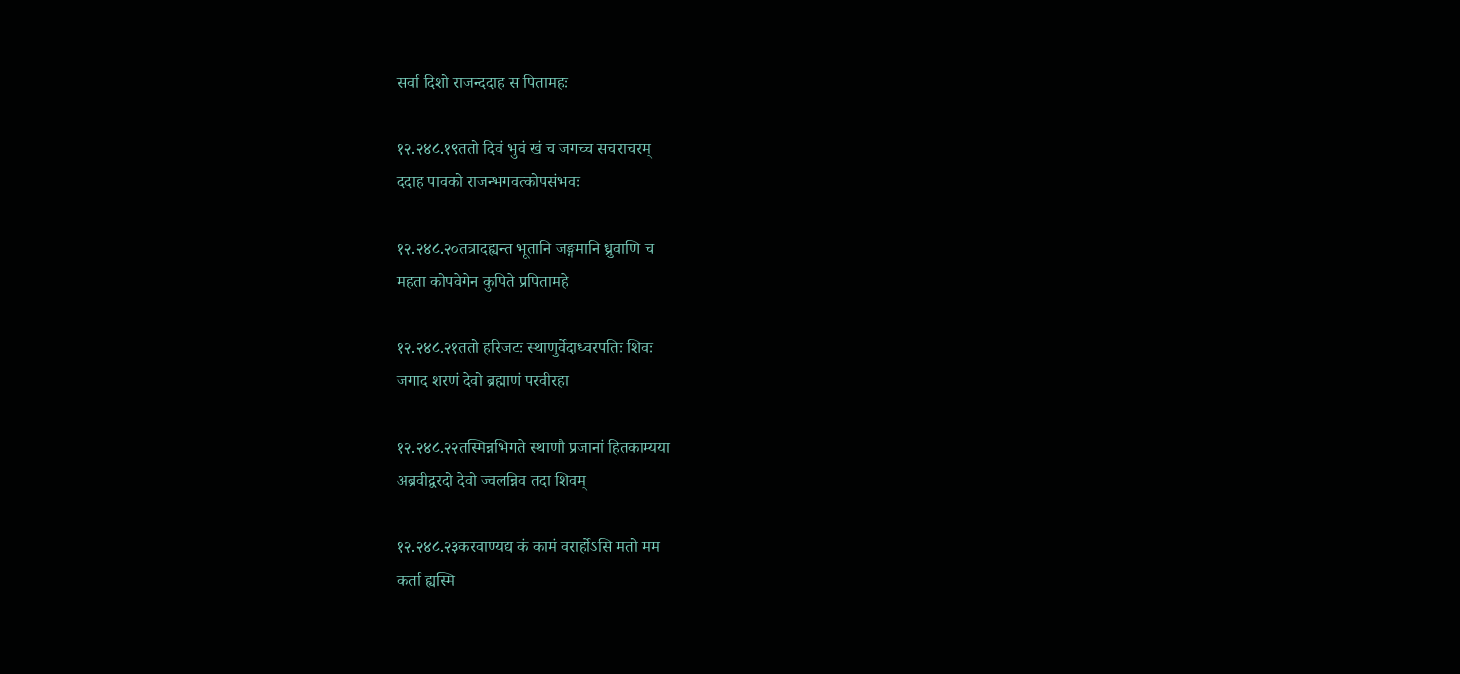सर्वा दिशो राजन्ददाह स पितामहः

१२.२४८.१९ततो दिवं भुवं खं च जगच्च सचराचरम्
ददाह पावको राजन्भगवत्कोपसंभवः

१२.२४८.२०तत्रादह्यन्त भूतानि जङ्गमानि ध्रुवाणि च
महता कोपवेगेन कुपिते प्रपितामहे

१२.२४८.२१ततो हरिजटः स्थाणुर्वेदाध्वरपतिः शिवः
जगाद शरणं देवो ब्रह्माणं परवीरहा

१२.२४८.२२तस्मिन्नभिगते स्थाणौ प्रजानां हितकाम्यया
अब्रवीद्वरदो देवो ज्वलन्निव तदा शिवम्

१२.२४८.२३करवाण्यद्य कं कामं वरार्होऽसि मतो मम
कर्ता ह्यस्मि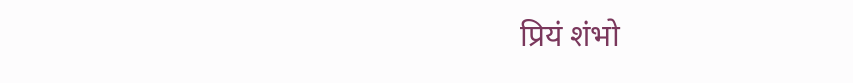प्रियं शंभो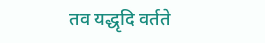तव यद्धृदि वर्तते